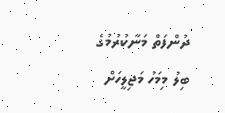ދުންފަތް މަނާކުރުމުގެ ބިލު މިމަހު މަޖިލީހަށް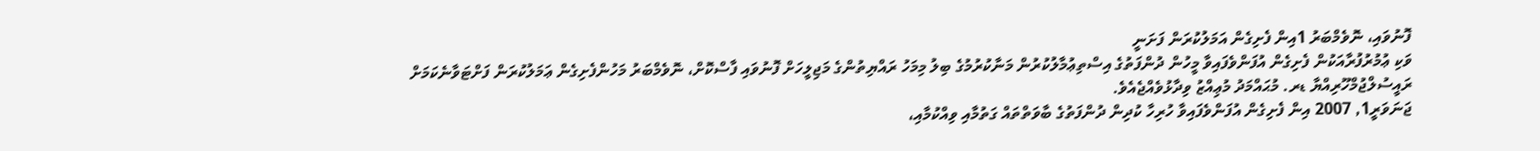ފޮނުވައި، ނޮވެމްބަރު 1އިން ފެށިގެން އަމަލުކުރަން ފަށަނީ
ވަކި ޢުމުރުފުރާއަކުން ފެށިގެން އުފަންވެފައިވާ މީހުން ދުންފަތުގެ އިސްތިޢުމާލުކުރުން މަނާކުރުމުގެ ބިލު މިމަހު ރައްޔިތުންގެ މަޖިލީހަށް ފޮނުވައި ފާސްކޮށް، ނޮވެމްބަރު މަހުންފެށިގެން ޢަމަލުކުރަން ފަށްޓަވާނެކަމަށް ރައީސުލްޖުމްހޫރިއްޔާ ޑރ. މުޙައްމަދު މުޢިއްޒު ވިދާޅުވެއްޖެއެވެ.
ޖަނަވަރީ1, 2007 އިން ފެށިގެން އުފަންވެފައިވާ ހުރިހާ ކުދިން ދުންފަތުގެ ބާވަތްތައް ގަތުމާއި ވިއްކުމާއި،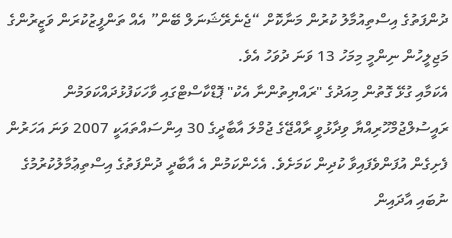ދުންފަތުގެ އިސްތިއުމާލު ކުރުން މަނާކޮށް “ޖެނެރޭޝަނަލް ބޭން” އެއް ތަންފީޒުކުރަން ވަޒީރުންގެ މަޖިލީހުން ނިންމީ މިމަހު 13 ވަނަ ދުވަހު އެވެ.
އެކަމާއި ގުޅޭ ގޮތުން މިއަދުގެ "ރައްޔިތުންނާ އެކު" ޕޮޑްކާސްޓްގައި ވާހަކަފުޅުދައްކަވަމުން ރައީސުލްޖުމްހޫރިއްޔާ ވިދާޅުވީ ރާއްޖޭގެ ޖުމްލަ އާބާދީގެ 30 އިންސައްތައަކީ 2007 ވަނަ އަހަރުން ފެށިގެން އުފަންވެފައިވާ ކުދިން ކަމަށެވެ. އެހެންކަމުން އެ އާބާދީ ދުންފަތުގެ އިސްތިޢުމާލުކުރުމުގެ ނުބައި އާދައިން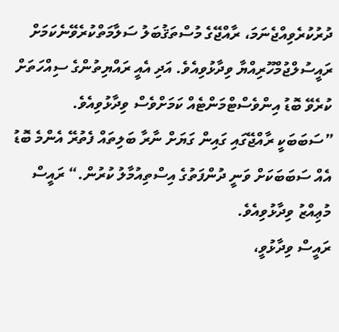ދުރުކުރެވިއްޖެނަމަ، ރާއްޖޭގެ މުސްތަޤުބަލު ސަލާމަތްކުރެވޭނެކަމަށް ރައީސުލްޖުމްހޫރިއްޔާ ވިދާޅުވިއެވެ. އަދި އެއީ ރައްޔިތުންގެ ސިއްހަތަށް ކުރެވޭ ބޮޑު އިންވެސްޓްމަންޓެއް ކަމަށްވެސް ވިދާޅުވިއެވެ.
”ސަބަބަކީ ރާއްޖޭގައި ގައިން ގަޔަށް ނާރާ ބަލިތައް ފެތުރޭ އެންމެ ބޮޑު އެއް ސަބަބަކަށް ވަނީ ދުންފަތުގެ އިސްތިއުމާލު ކުރުން.“ ރައީސް މުޢިއްޒު ވިދާޅުވިއެވެ.
ރައީސް ވިދާޅުވީ،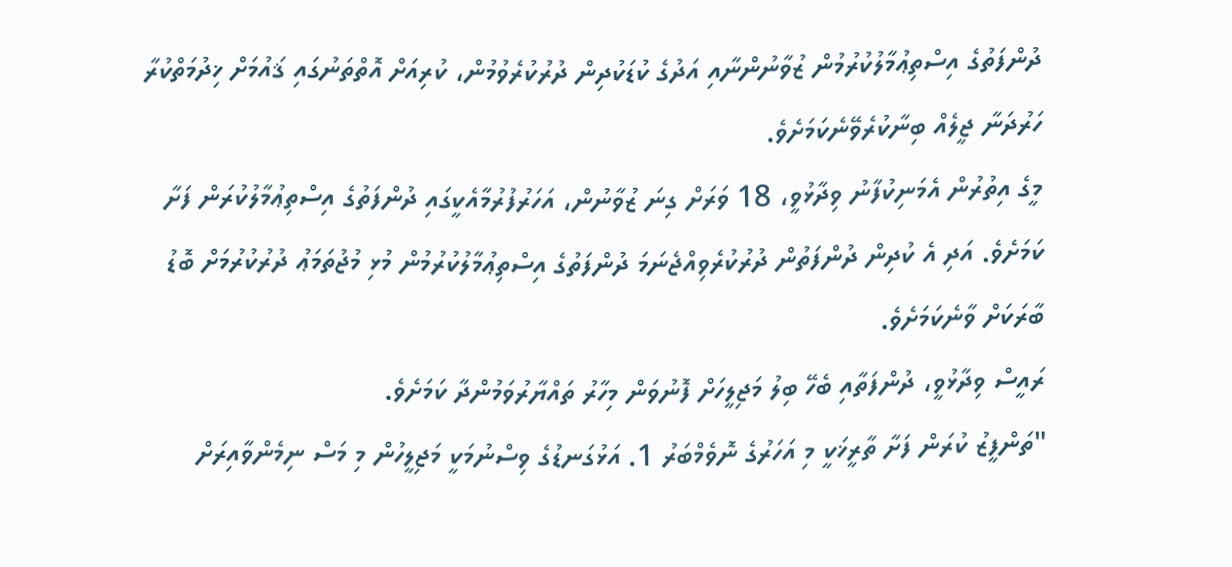ދުންފަތުގެ އިސްތިޢުމާލުކުރުމުން ޒުވާނުންނާއި އަދުގެ ކުޑަކުދިން ދުރުކުރެވުމުން، ކުރިއަށް އޮތްތަނުގައި ޤައުމަށް ޚިދުމަތްކުރާ ހަރުދަނާ ޖީލެއް ބިނާކުރެވޭނެކަމަށެވެ.
މީގެ އިތުރުން އެމަނިކުފާނު ވިދާޅުވީ، 18 ވަރަށް ގިނަ ޒުވާނުން، އަހަރުފުރުމާއެކީގައި ދުންފަތުގެ އިސްތިޢުމާލުކުރަން ފަށާ ކަމަށެވެ. އަދި އެ ކުދިން ދުންފަތުން ދުރުކުރެވިއްޖެނަމަ ދުންފަތުގެ އިސްތިޢުމާލުކުރުމުން މުޅި މުޖުތަމަޢު ދުރުކުރުމަށް ބޮޑު ބާރަކަށް ވާނެކަމަށެވެ.
ރައީސް ވިދާޅުވީ، ދުންފަތާއި ބެހޭ ބިލު މަޖިލީހަށް ފޮނުވަން މިހާރު ތައްޔާރުވަމުންދާ ކަމަށެވެ.
"ތަންފީޒު ކުރަން ފަށާ ތާރީޚަކީ މި އަހަރުގެ ނޮވެމްބަރު 1. އަޅުގަނޑުގެ ވިސްނުމަކީ މަޖިލީހުން މި މަސް ނިމެންވާއިރަށް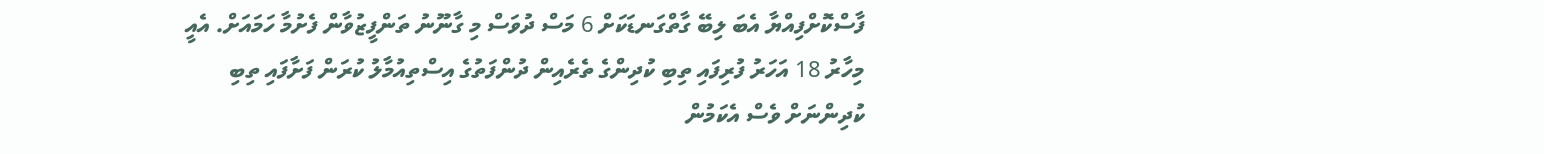ފާސްކޮށްފިއްޔާ އެބަ ލިބޭ ގާތްގަނޑަކަށް 6 މަސް ދުވަސް މި ގާނޫނު ތަންފީޒުވާން ފެށުމާ ހަމައަށް. އެއީ މިހާރު 18 އަހަރު ފުރިފައި ތިބި ކުދިންގެ ތެރެއިން ދުންފަތުގެ އިސްތިއުމާލު ކުރަން ފަށާފައި ތިބި ކުދިންނަށް ވެސް އެކަމުން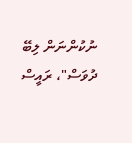ނުކުންނަން ލިބޭ ދުވަސް"، ރައީސް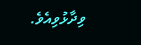ވިދާޅުވިއެވެ.